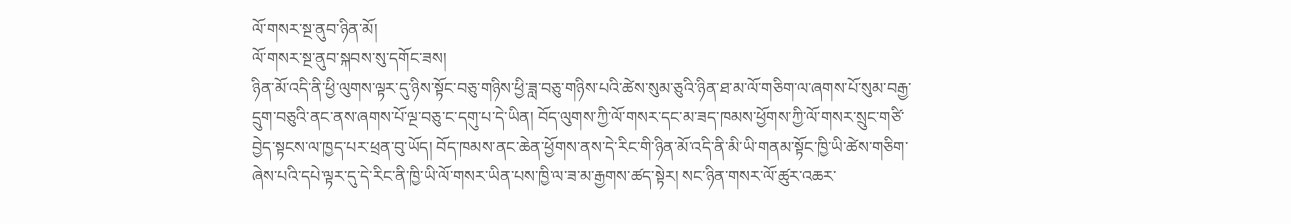ལོ་གསར་སྔ་ནུབ་ཉིན་མོ།
ལོ་གསར་སྔ་ནུབ་སྐབས་སུ་དགོང་ཟས།
ཉིན་མོ་འདི་ནི་ཕྱི་ལུགས་ལྟར་དུ་ཉིས་སྟོང་བཅུ་གཉིས་ཕྱི་ཟླ་བཅུ་གཉིས་པའི་ཚེས་སུམ་ཅུའི་ཉིན་ཐ་མ་ལོ་གཅིག་ལ་ཞགས་པོ་སུམ་བརྒྱ་དྲུག་བཅུའི་ནང་ནས་ཞགས་པོ་ལྔ་བཅུ་ང་དགུ་པ་དེ་ཡིན། བོད་ལུགས་ཀྱི་ལོ་གསར་དང་མ་ཟད་ཁམས་ཕྱོགས་ཀྱི་ལོ་གསར་སྲུང་གཙི་བྱེད་སྟངས་ལ་ཁྱད་པར་ཕྲན་བུ་ཡོད། བོད་ཁམས་ནང་ཆེན་ཕྱོགས་ནས་དེ་རིང་གི་ཉིན་མོ་འདི་ནི་མི་ཡི་གནམ་སྟོང་ཁྱི་ཡི་ཚེས་གཅིག་ཞེས་པའི་དཔེ་ལྟར་དུ་དེ་རིང་ནི་ཁྱི་ཡི་ལོ་གསར་ཡིན་པས་ཁྱི་ལ་ཟ་མ་རྒྱགས་ཚད་སྟེར། སང་ཉིན་གསར་ལོ་ཚུར་འཆར་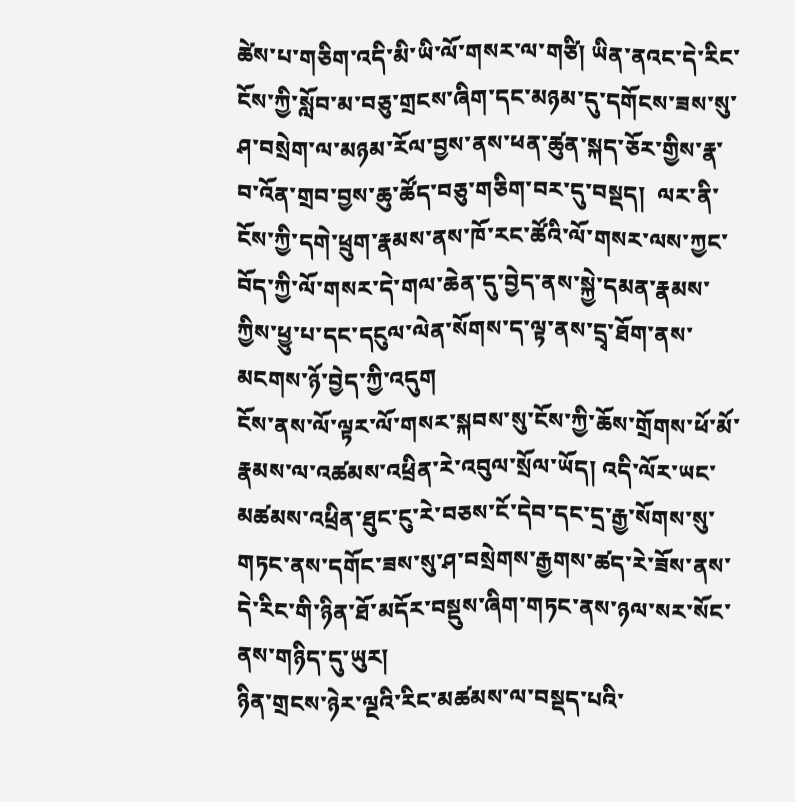ཚེས་པ་གཅིག་འདི་མི་ཡི་ལོ་གསར་ལ་གཙི། ཡིན་ནའང་དེ་རིང་ངོས་ཀྱི་སློབ་མ་བཅུ་གྲངས་ཞིག་དང་མཉམ་དུ་དགོངས་ཟས་སུ་ཤ་བསྲེག་ལ་མཉམ་རོལ་བྱས་ནས་ཕན་ཚུན་སྐད་ཅོར་གྱིས་རྣ་བ་འོན་གྲབ་བྱས་ཆུ་ཚོད་བཅུ་གཅིག་བར་དུ་བསྡད།  ལར་ནི་ངོས་ཀྱི་དགེ་ཕྲུག་རྣམས་ནས་ཁོ་རང་ཚོའི་ལོ་གསར་ལས་ཀྱང་བོད་ཀྱི་ལོ་གསར་དེ་གལ་ཆེན་དུ་བྱེད་ནས་སྐྱེ་དམན་རྣམས་ཀྱིས་ཕྱུ་པ་དང་དངུལ་ལེན་སོགས་ད་ལྟ་ནས་དྲྭ་ཐོག་ནས་མངགས་ཉོ་བྱེད་ཀྱི་འདུག
ངོས་ནས་ལོ་ལྟར་ལོ་གསར་སྐབས་སུ་ངོས་ཀྱི་ཆོས་གྲོགས་ཕོ་མོ་རྣམས་ལ་འཚམས་འཕྲིན་རེ་འབུལ་སྲོལ་ཡོད། འདི་ལོར་ཡང་མཚམས་འཕྲིན་ཐུང་ངུ་རེ་བཅས་ངོ་དེབ་དང་དྲ་རྒྱ་སོགས་སུ་གཏང་ནས་དགོང་ཟས་སུ་ཤ་བསྲེགས་རྒྱགས་ཚད་རེ་ཟོས་ནས་དེ་རིང་གི་ཉིན་ཐོ་མདོར་བསྡུས་ཞིག་གཏང་ནས་ཉལ་སར་སོང་ནས་གཉིད་དུ་ཡུར།
ཉིན་གྲངས་ཉེར་ལྔའི་རིང་མཚམས་ལ་བསྡད་པའི་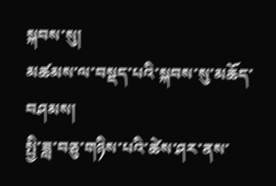སྐབས་སུ།
མཚམས་ལ་བསྡད་པའི་སྐབས་སུ་མཆོད་བཤམས།
སྤྱི་ཟླ་བཅུ་གཉིས་པའི་ཚེས་ཤར་ནས་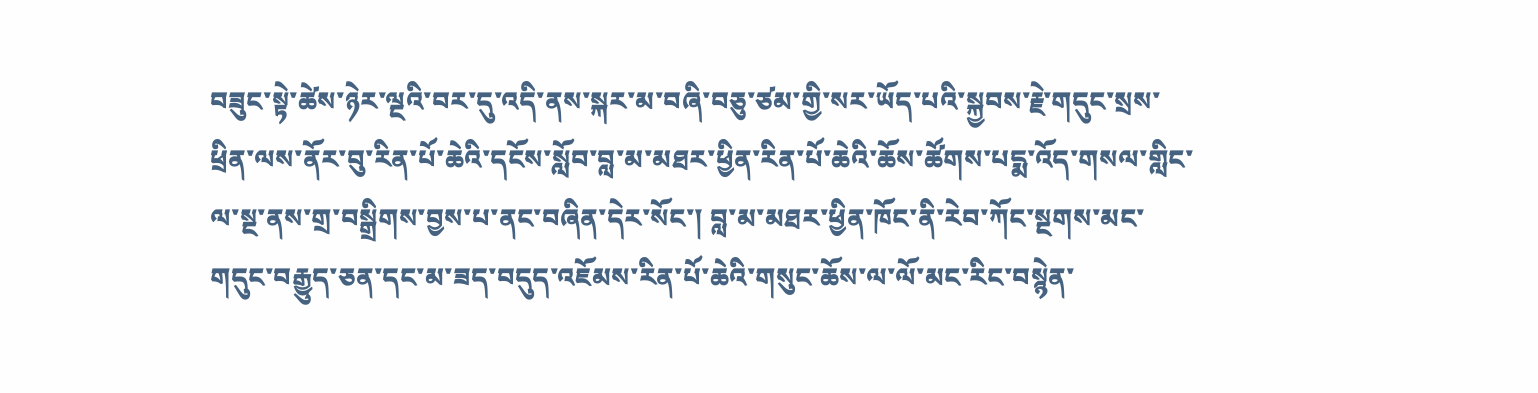བཟུང་སྟེ་ཚེས་ཉེར་ལྔའི་བར་དུ་འདི་ནས་སྐར་མ་བཞི་བཅུ་ཙམ་གྱི་སར་ཡོད་པའི་སྐྱབས་རྗེ་གདུང་སྲས་ཕྲིན་ལས་ནོར་བུ་རིན་པོ་ཆེའི་དངོས་སློབ་བླ་མ་མཐར་ཕྱིན་རིན་པོ་ཆེའི་ཆོས་ཚོགས་པདྨ་འོད་གསལ་གླིང་ལ་སྔ་ནས་གྲ་བསྒྲིགས་བྱས་པ་ནང་བཞིན་དེར་སོང་། བླ་མ་མཐར་ཕྱིན་ཁོང་ནི་རེབ་ཀོང་སྔགས་མང་གདུང་བརྒྱུད་ཅན་དང་མ་ཟད་བདུད་འཇོམས་རིན་པོ་ཆེའི་གསུང་ཆོས་ལ་ལོ་མང་རིང་བསྙེན་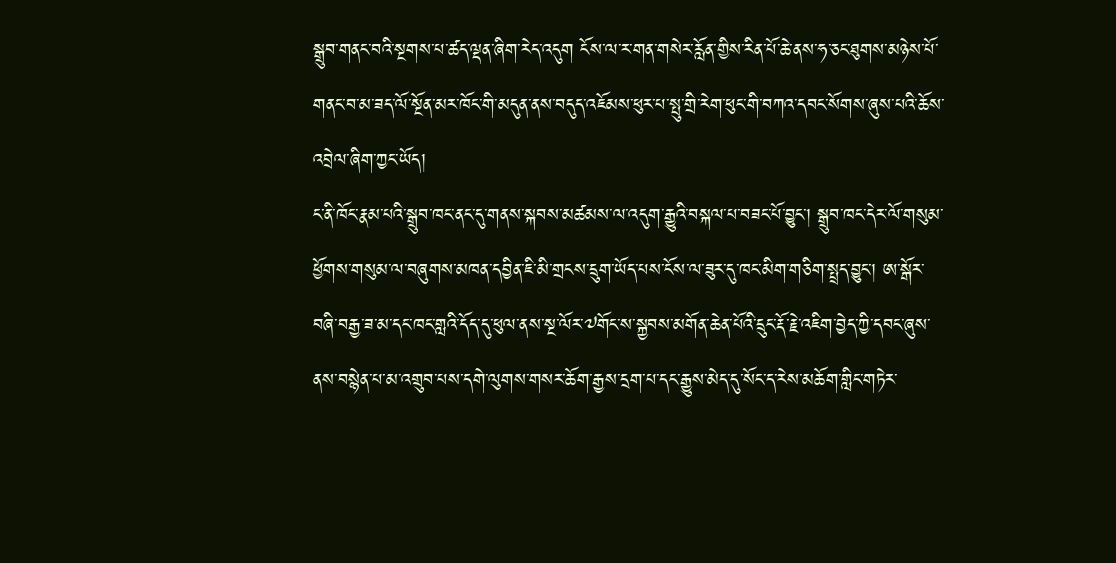སྒྲུབ་གནང་བའི་སྔགས་པ་ཚད་ལྡན་ཞིག་རེད་འདུག ངོས་ལ་ར་གན་གསེར་རློན་གྱིས་རིན་པོ་ཆེ་ནས་ཧ་ཅང་ཐུགས་མཉེས་པོ་གནང་བ་མ་ཟད་ལོ་སྔོན་མར་ཁོང་གི་མདུན་ནས་བདུད་འཇོམས་ཕུར་པ་སྤུ་གྲི་རེག་ཕུང་གི་བཀའ་དབང་སོགས་ཞུས་པའི་ཆོས་འབྲེལ་ཞིག་ཀྱང་ཡོད།
ང་ནི་ཁོང་རྣམ་པའི་སྒྲུབ་ཁང་ནང་དུ་གནས་སྐབས་མཚམས་ལ་འདུག་རྒྱུའི་བསྐལ་པ་བཟང་པོ་བྱུང་། སྒྲུབ་ཁང་དེར་ལོ་གསུམ་ཕྱོགས་གསུམ་ལ་བཞུགས་མཁན་དབྱིན་ཇི་མི་གྲངས་དྲུག་ཡོད་པས་ངོས་ལ་ཟུར་དུ་ཁང་མིག་གཅིག་སྤྲད་བྱུང་། ཨ་སྒོར་བཞི་བརྒྱ་ཟ་མ་དང་ཁང་གླའི་དོད་དུ་ཕུལ་ནས་སྔ་ལོར་༧གོང་ས་སྐྱབས་མགོན་ཆེན་པོའི་དྲུང་རྡོ་རྗེ་འཇིག་བྱེད་ཀྱི་དབང་ཞུས་ནས་བསྙེན་པ་མ་འགྲུབ་པས་དགེ་ལུགས་གསར་ཆོག་རྒྱས་དྲག་པ་དང་རྒྱུས་མེད་དུ་སོང་ད་རེས་མཆོག་གླིང་གཏེར་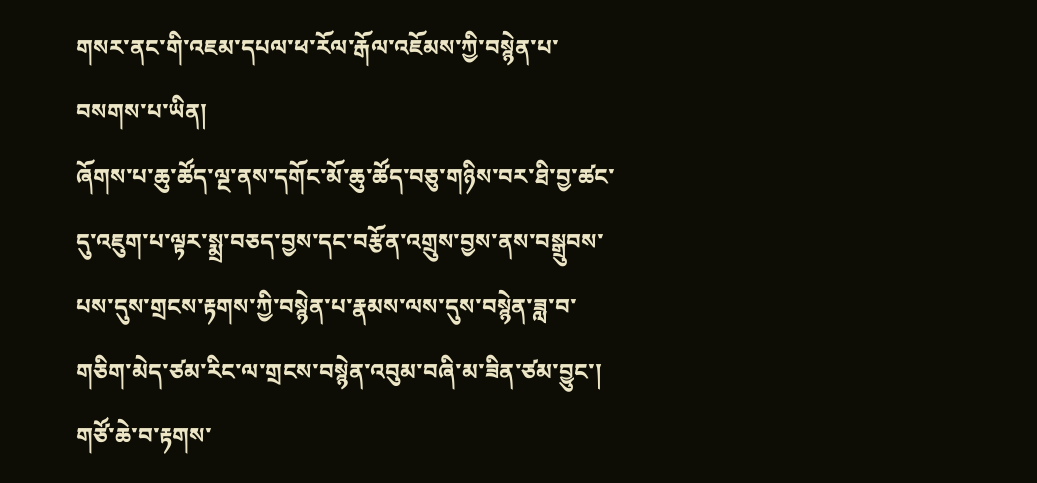གསར་ནང་གི་འཇམ་དཔལ་ཕ་རོལ་རྒོལ་འཇོམས་ཀྱི་བསྙེན་པ་བསགས་པ་ཡིན།
ཞོགས་པ་ཆུ་ཚོད་ལྔ་ནས་དགོང་མོ་ཆུ་ཚོད་བཅུ་གཉིས་བར་ཐི་བྱ་ཚང་དུ་འཇུག་པ་ལྟར་སྨྲ་བཅད་བྱས་དང་བརྩོན་འགྲུས་བྱས་ནས་བསྒྲུབས་པས་དུས་གྲངས་རྟགས་ཀྱི་བསྙེན་པ་རྣམས་ལས་དུས་བསྙེན་ཟླ་བ་གཅིག་མེད་ཙམ་རིང་ལ་གྲངས་བསྙེན་འབུམ་བཞི་མ་ཟིན་ཙམ་བྱུང་། གཙོ་ཆེ་བ་རྟགས་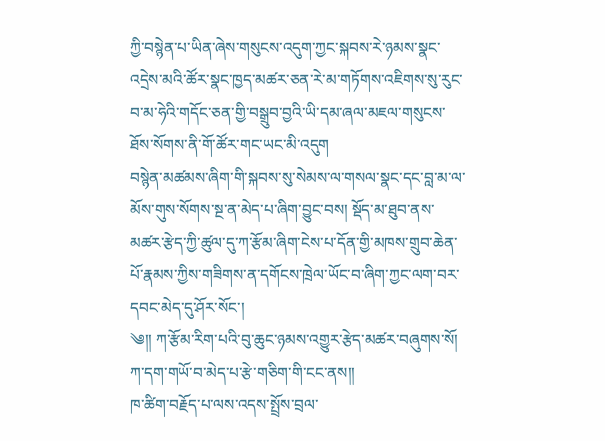ཀྱི་བསྙེན་པ་ཡིན་ཞེས་གསུངས་འདུག་ཀྱང་སྐབས་རེ་ཉམས་སྣང་འདྲེས་མའི་ཚོར་སྣང་ཁྱད་མཚར་ཅན་རེ་མ་གཏོགས་འཇིགས་སུ་རུང་བ་མ་ཧེའི་གདོང་ཅན་གྱི་བསྒྲུབ་བྱའི་ཡི་དམ་ཞལ་མཇལ་གསུངས་ཐོས་སོགས་ནི་གོ་ཚོར་གང་ཡང་མི་འདུག
བསྙེན་མཚམས་ཞིག་གི་སྐབས་སུ་སེམས་ལ་གསལ་སྣང་དང་བླ་མ་ལ་མོས་གུས་སོགས་སྔ་ན་མེད་པ་ཞིག་བྱུང་བས། སྡོད་མ་ཐུབ་ནས་མཚར་རྩེད་ཀྱི་ཚུལ་དུ་ཀ་རྩོམ་ཞིག་ངེས་པ་དོན་གྱི་མཁས་གྲུབ་ཆེན་པོ་རྣམས་ཀྱིས་གཟིགས་ན་དགོངས་ཁྲེལ་ཡོང་བ་ཞིག་ཀྱང་ལག་བར་དབང་མེད་དུ་ཤོར་སོང་།
༄།། ཀ་རྩོམ་རིག་པའི་བུ་ཆུང་ཉམས་འགྱུར་རྩེད་མཚར་བཞུགས་སོ།
ཀ་དག་གཡོ་བ་མེད་པ་རྩེ་གཅིག་གི་ངང་ནས།།
ཁ་ཚིག་བརྗོད་པ་ལས་འདས་སྤྲོས་བྲལ་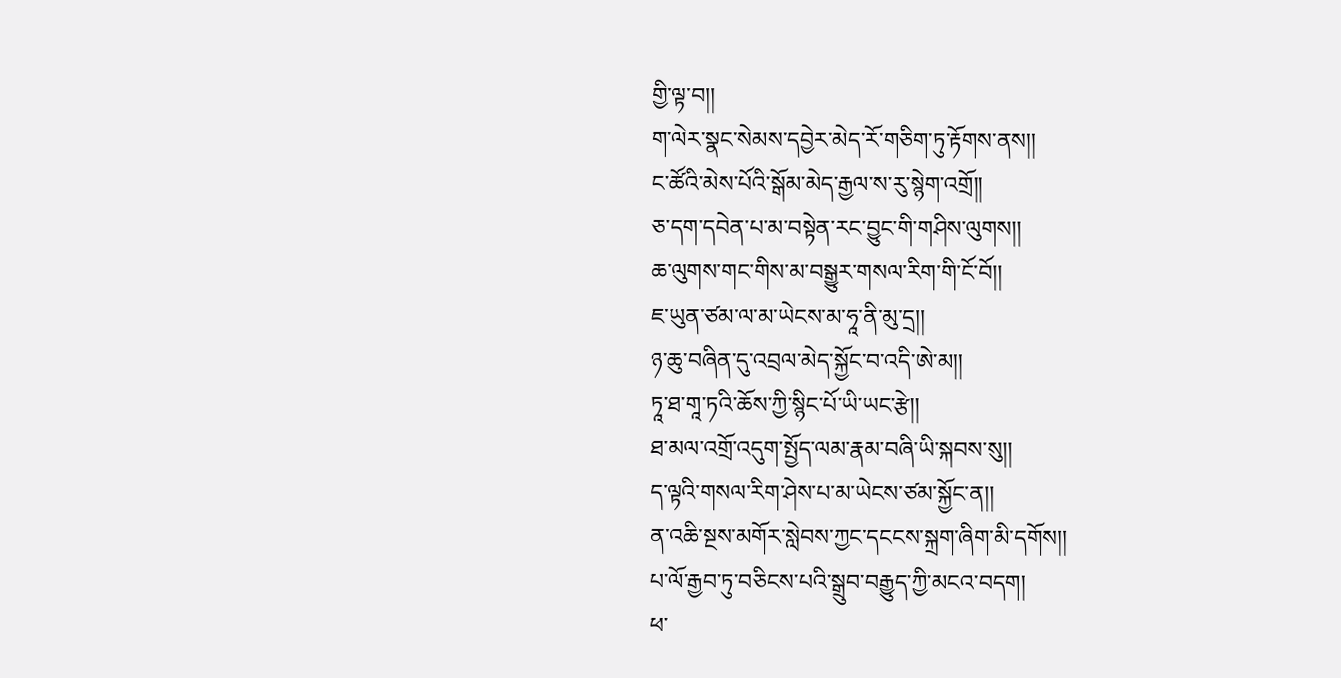གྱི་ལྟ་བ།།
ག་ལེར་སྣང་སེམས་དབྱེར་མེད་རོ་གཅིག་ཏུ་རྟོགས་ནས།།
ང་ཚོའི་མེས་པོའི་སྒོམ་མེད་རྒྱལ་ས་རུ་སྙེག་འགྲོ།།
ཅ་དག་དབེན་པ་མ་བསྟེན་རང་བྱུང་གི་གཤིས་ལུགས།།
ཆ་ལུགས་གང་གིས་མ་བསྒྱུར་གསལ་རིག་གི་ངོ་བོ།།
ཇ་ཡུན་ཙམ་ལ་མ་ཡེངས་མ་ཧཱ་ནི་མུ་དྲ།།
ཉ་ཆུ་བཞིན་དུ་འབྲལ་མེད་སྐྱོང་བ་འདི་ཨེ་མ།།
ཏཱ་ཐ་གཱ་ཏའི་ཆོས་ཀྱི་སྙིང་པོ་ཡི་ཡང་རྩེ།།
ཐ་མལ་འགྲོ་འདུག་སྤྱོད་ལམ་རྣམ་བཞི་ཡི་སྐབས་སུ།།
ད་ལྟའི་གསལ་རིག་ཤེས་པ་མ་ཡེངས་ཙམ་སྐྱོང་ན།།
ན་འཆི་སྔས་མགོར་སླེབས་ཀྱང་དངངས་སྐྲག་ཞིག་མི་དགོས།།
པ་ལོ་རྒྱབ་ཏུ་བཅིངས་པའི་སྒྲུབ་བརྒྱུད་ཀྱི་མངའ་བདག།
ཕ་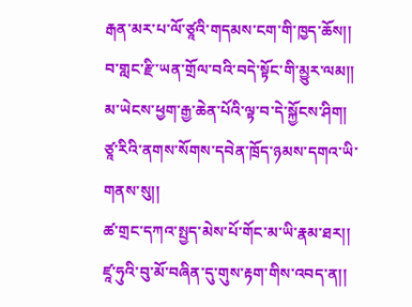རྒན་མར་པ་ལོ་ཙཱའི་གདམས་ངག་གི་ཁྱད་ཆོས།།
བ་གླང་རྫི་ཡན་གྲོལ་བའི་བདེ་སྟོང་གི་མྱུར་ལམ།།
མ་ཡེངས་ཕྱག་རྒྱ་ཆེན་པོའི་ལྟ་བ་དེ་སྐྱོངས་ཤིག།
ཙཱ་རིའི་ནགས་སོགས་དབེན་ཁྲོད་ཉམས་དགའ་ཡི་གནས་སུ།།
ཚ་གྲང་དཀའ་སྤྱད་མེས་པོ་གོང་མ་ཡི་རྣམ་ཐར།།
ཛཱ་ཧུའི་བུ་མོ་བཞིན་དུ་གུས་རྟག་གིས་འབད་ན།།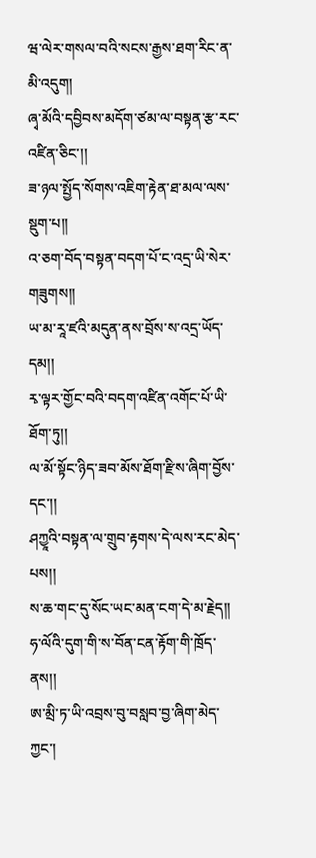ཝ་ལེར་གསལ་བའི་སངས་རྒྱས་ཐག་རིང་ན་མི་འདུག།
ཞྭ་མོའི་དབྱིབས་མདོག་ཙམ་ལ་བསྟན་རྩ་རང་འཛིན་ཅིང་།།
ཟ་ཉལ་སྤྱོད་སོགས་འཇིག་རྟེན་ཐ་མལ་ལས་སྡུག་པ།།
འ་ཅག་བོད་བསྟན་བདག་པོ་ང་འདྲ་ཡི་སེར་གཟུགས།།
ཡ་མ་རཱ་ཛའི་མདུན་ནས་བྲོས་ས་འདྲ་ཡོད་དམ།།
རྭ་ལྟར་གྱོང་བའི་བདག་འཛིན་འགོང་པོ་ཡི་ཐོག་ཏུ།།
ལ་མོ་སྟོང་ཉིད་ཟབ་མོས་ཐོག་རྫིས་ཞིག་བྱོས་དང་།།
ཤཀྱཱའི་བསྟན་ལ་གྲུབ་རྟགས་དེ་ལས་རང་མེད་པས།།
ས་ཆ་གང་དུ་སོང་ཡང་མན་ངག་དེ་མ་རྗེད།།
ཧ་ལོའི་དུག་གི་ས་བོན་ངན་རྟོག་གི་ཁྲོད་ནས།།
ཨ་མྲི་ཏ་ཡི་འབྲས་བུ་བསླབ་བྱ་ཞིག་མེད་ཀྱང་།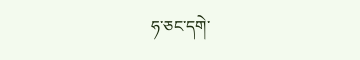ཧ་ཅང་དགེ་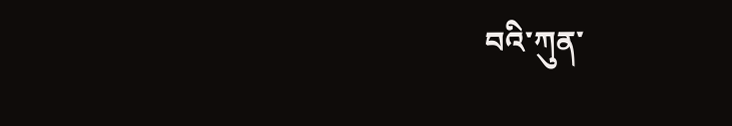བའི་ཀུན་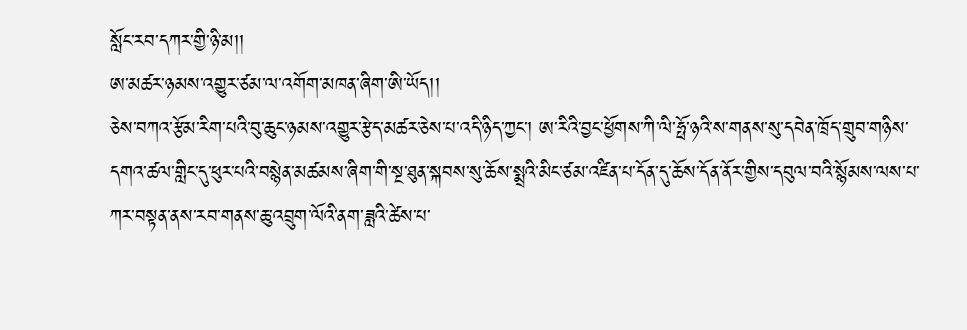སློང་རབ་དཀར་གྱི་ཉི་མ།།
ཨ་མཚར་ཉམས་འགྱུར་ཙམ་ལ་འགོག་མཁན་ཞིག་ཨི་ཡོད།།
ཅེས་བཀའ་རྩོམ་རིག་པའི་བུ་ཆུང་ཉམས་འགྱུར་རྩེད་མཚར་ཅེས་པ་འདི་ཉིད་ཀྱང་། ཨ་རིའི་བྱང་ཕྱོགས་ཀི་ལི་ཧྥོ་ཉའི་ས་གནས་སུ་དབེན་ཁྲོད་གྲུབ་གཉིས་དགའ་ཚལ་གླིང་དུ་ཕུར་པའི་བསྙེན་མཚམས་ཞིག་གི་སྔ་ཐུན་སྐབས་སུ་ཆོས་སྨྲའི་མིང་ཙམ་འཛིན་པ་དོན་དུ་ཆོས་དོན་ནོར་གྱིས་དབུལ་བའི་སྙོམས་ལས་པ་ཀར་བསྟན་ནས་རབ་གནས་ཆུ་འབྲུག་ལོའི་ནག་ཟླའི་ཚེས་པ་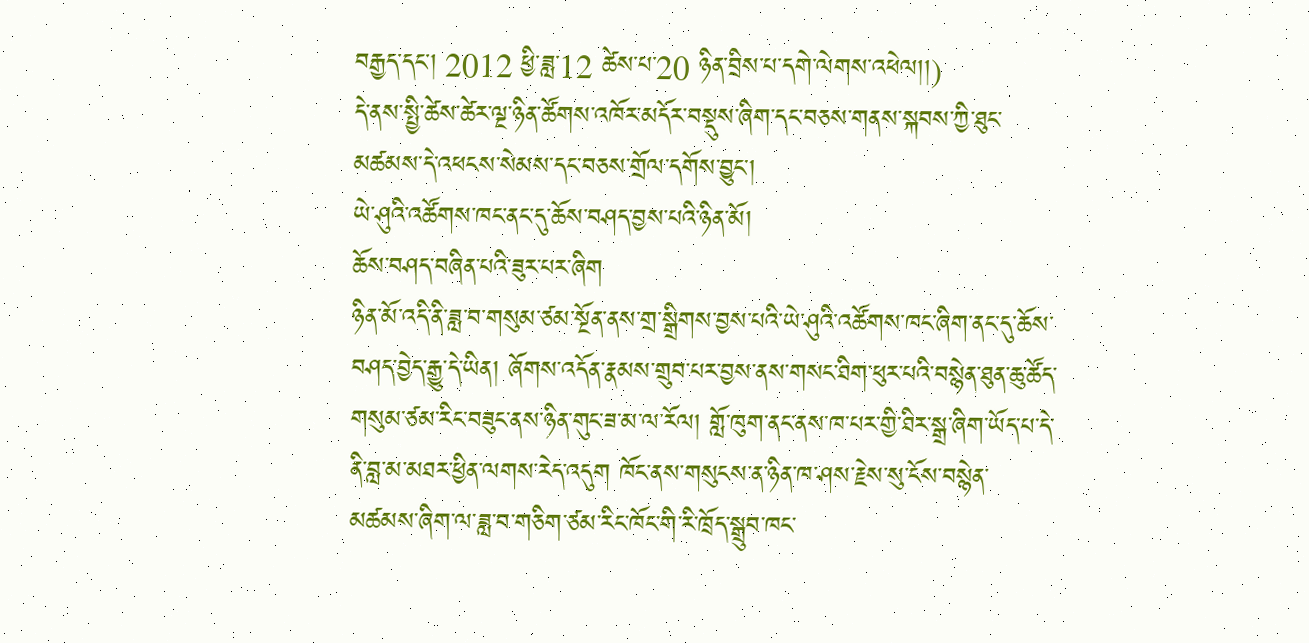བརྒྱད་དང་། 2012 ཕྱི་ཟླ་12 ཚེས་པ་20 ཉིན་བྲིས་པ་དགེ་ལེགས་འཕེལ།།)
དེ་ནས་སྤྱི་ཚེས་ཚེར་ལྔ་ཉིན་ཚོགས་འཁོར་མདོར་བསྡུས་ཞིག་དང་བཅས་གནས་སྐབས་ཀྱི་ཐུང་མཚམས་དེ་འཕངས་སེམས་དང་བཅས་གྲོལ་དགོས་བྱུང་།
ཡེ་ཤུའི་འཚོགས་ཁང་ནང་དུ་ཆོས་བཤད་བྱས་པའི་ཉིན་མོ།
ཆོས་བཤད་བཞིན་པའི་ཟུར་པར་ཞིག
ཉིན་མོ་འདི་ནི་ཟླ་བ་གསུམ་ཙམ་སྔོན་ནས་གྲ་སྒྲིགས་བྱས་པའི་ཡེ་ཤུའི་འཚོགས་ཁང་ཞིག་ནང་དུ་ཆོས་བཤད་བྱེད་རྒྱུ་དེ་ཡིན། ཞོགས་འདོན་རྣམས་གྲུབ་པར་བྱས་ནས་གསང་ཐིག་ཕུར་པའི་བསྙེན་ཐུན་ཆུ་ཚོད་གསུམ་ཙམ་རིང་བཟུང་ནས་ཉིན་གུང་ཟ་མ་ལ་རོལ། གློ་ཁུག་ནང་ནས་ཁ་པར་གྱི་ཐིར་སྒྲ་ཞིག་ཡོད་པ་དེ་ནི་བླ་མ་མཐར་ཕྱིན་ལགས་རེད་འདུག ཁོང་ནས་གསུངས་ན་ཉིན་ཁ་ཤས་རྗེས་སུ་ངོས་བསྙེན་མཚམས་ཞིག་ལ་ཟླ་བ་གཅིག་ཙམ་རིང་ཁོང་གི་རི་ཁྲོད་སྒྲུབ་ཁང་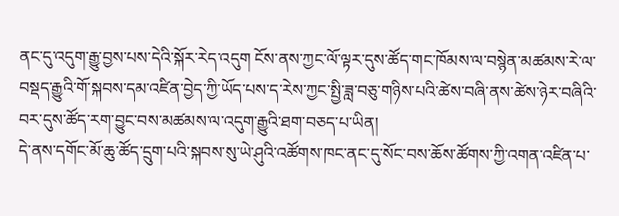ནང་དུ་འདུག་རྒྱུ་བྱས་པས་དེའི་སྐོར་རེད་འདུག ངོས་ནས་ཀྱང་ལོ་ལྟར་དུས་ཚོད་གང་ཁོམས་ལ་བསྙེན་མཚམས་རེ་ལ་བསྡད་རྒྱུའི་གོ་སྐབས་དམ་འཛིན་བྱེད་ཀྱི་ཡོད་པས་ད་རེས་ཀྱང་སྤྱི་ཟླ་བཅུ་གཉིས་པའི་ཚེས་བཞི་ནས་ཚེས་ཉེར་བཞིའི་བར་དུས་ཚོད་རག་བྱུང་བས་མཚམས་ལ་འདུག་རྒྱུའི་ཐག་བཅད་པ་ཡིན།
དེ་ནས་དགོང་མོ་ཆུ་ཚོད་དྲུག་པའི་སྐབས་སུ་ཡེ་ཤུའི་འཚོགས་ཁང་ནང་དུ་སོང་བས་ཆོས་ཚོགས་ཀྱི་འགན་འཛིན་པ་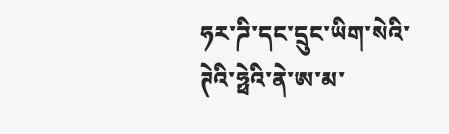ཧར་ཌི་དང་དྲུང་ཡིག་སེའི་ཊེའི་ཧྥེའི་ནེ་ཨ་མ་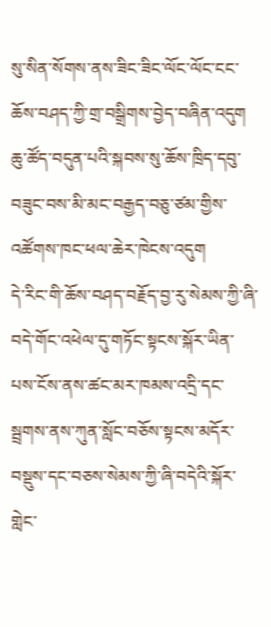སུ་སིན་སོགས་ནས་ཟིང་ཟིང་ལོང་ལོང་ངང་ཆོས་བཤད་ཀྱི་གྲ་བསྒྲིགས་བྱེད་བཞིན་འདུག ཆུ་ཚོད་བདུན་པའི་སྐབས་སུ་ཆོས་ཁྲིད་དབུ་བཟུང་བས་མི་མང་བརྒྱད་བཅུ་ཙམ་གྱིས་འཚོགས་ཁང་ཕལ་ཆེར་ཁེངས་འདུག
དེ་རིང་གི་ཆོས་བཤད་བརྗོད་བྱ་རུ་སེམས་ཀྱི་ཞི་བདེ་གོང་འཕེལ་དུ་གཏོང་སྟངས་སྐོར་ཡིན་པས་ངོས་ནས་ཚང་མར་ཁམས་འདྲི་དང་སྦྲགས་ནས་ཀུན་སློང་བཅོས་སྟངས་མདོར་བསྡུས་དང་བཅས་སེམས་ཀྱི་ཞི་བདེའི་སྐོར་གླེང་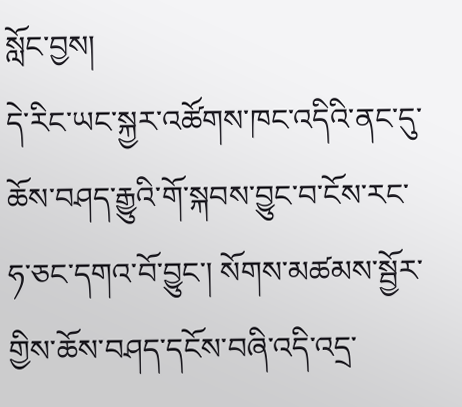སློང་བྱས།
དེ་རིང་ཡང་སྐྱར་འཚོགས་ཁང་འདིའི་ནང་དུ་ཆོས་བཤད་རྒྱུའི་གོ་སྐབས་བྱུང་བ་ངོས་རང་ཧ་ཅང་དགའ་བོ་བྱུང་། སོགས་མཚམས་སྦྱོར་གྱིས་ཆོས་བཤད་དངོས་བཞི་འདི་འདྲ་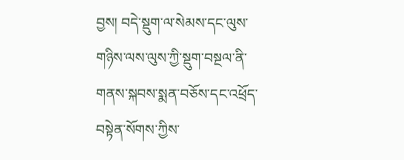བྱས། བདེ་སྡུག་ལ་སེམས་དང་ལུས་གཉིས་ལས་ལུས་ཀྱི་སྡུག་བསྔལ་ནི་གནས་སྐབས་སྨན་བཅོས་དང་འཕྲོད་བསྟེན་སོགས་ཀྱིས་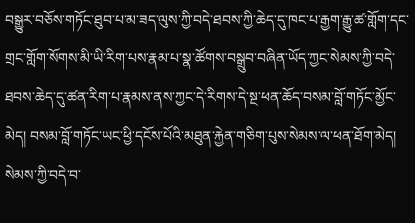བསྒྱུར་བཅོས་གཏོང་ཐུབ་པ་མ་ཟད་ལུས་ཀྱི་བདེ་ཐབས་ཀྱི་ཆེད་དུ་ཁང་པ་རྒྱག་རྒྱུ་ཚ་གློག་དང་གྲང་གློག་སོགས་མི་ཡི་རིག་པས་རྣམ་པ་སྣ་ཚོགས་བསྒྲུབ་བཞིན་ཡོད་ཀྱང་སེམས་ཀྱི་བདེ་ཐབས་ཆེད་དུ་ཚན་རིག་པ་རྣམས་ནས་ཀྱང་དེ་རིགས་དེ་སྔ་ཕན་ཆོད་བསམ་བློ་གཏོང་མྱོང་མེད། བསམ་བློ་གཏོང་ཡང་ཕྱི་དངོས་པོའི་མཐུན་རྐྱེན་གཅིག་པུས་སེམས་ལ་ཕན་ཐོག་མེད། སེམས་ཀྱི་བདེ་བ་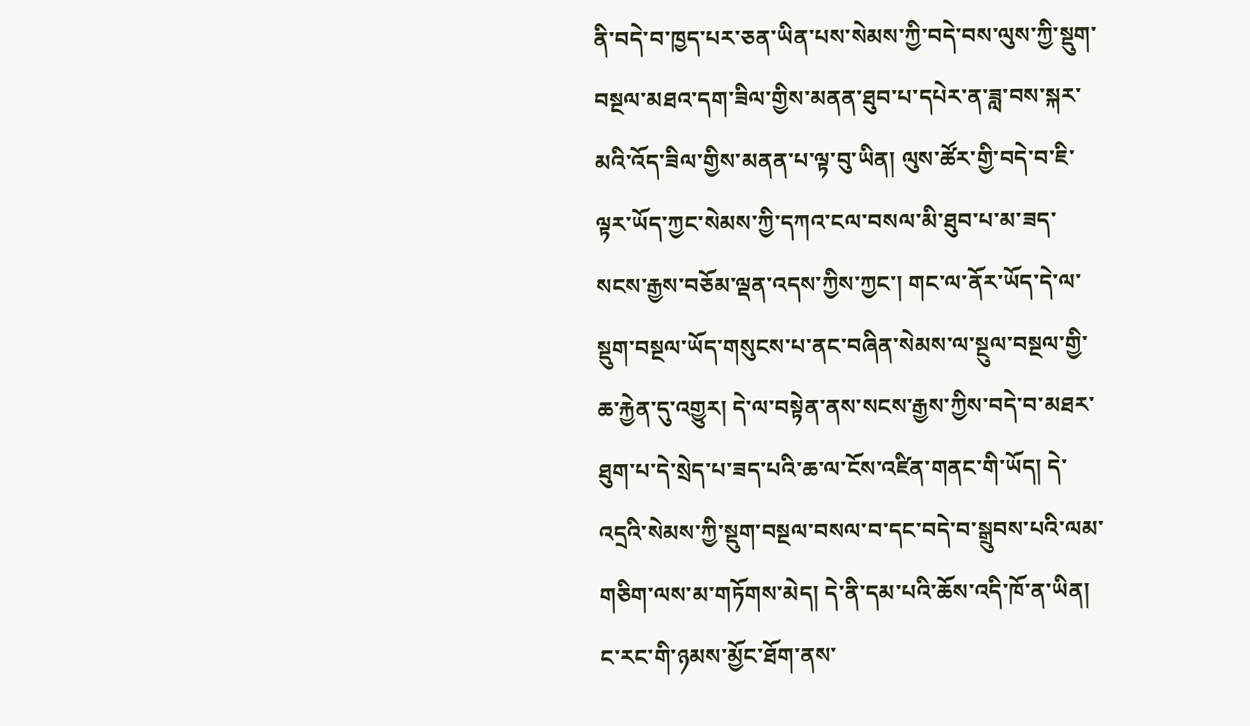ནི་བདེ་བ་ཁྱད་པར་ཅན་ཡིན་པས་སེམས་ཀྱི་བདེ་བས་ལུས་ཀྱི་སྡུག་བསྔལ་མཐའ་དག་ཟིལ་གྱིས་མནན་ཐུབ་པ་དཔེར་ན་ཟླ་བས་སྐར་མའི་འོད་ཟིལ་གྱིས་མནན་པ་ལྟ་བུ་ཡིན། ལུས་ཚོར་གྱི་བདེ་བ་ཇི་ལྟར་ཡོད་ཀྱང་སེམས་ཀྱི་དཀའ་ངལ་བསལ་མི་ཐུབ་པ་མ་ཟད་སངས་རྒྱས་བཅོམ་ལྡན་འདས་ཀྱིས་ཀྱང་། གང་ལ་ནོར་ཡོད་དེ་ལ་སྡུག་བསྔལ་ཡོད་གསུངས་པ་ནང་བཞིན་སེམས་ལ་སྔུལ་བསྔལ་གྱི་ཆ་རྐྱེན་དུ་འགྱུར། དེ་ལ་བསྟེན་ནས་སངས་རྒྱས་ཀྱིས་བདེ་བ་མཐར་ཐུག་པ་དེ་སྲེད་པ་ཟད་པའི་ཆ་ལ་ངོས་འཛིན་གནང་གི་ཡོད། དེ་འདྲའི་སེམས་ཀྱི་སྡུག་བསྔལ་བསལ་བ་དང་བདེ་བ་སྒྲུབས་པའི་ལམ་གཅིག་ལས་མ་གཏོགས་མེད། དེ་ནི་དམ་པའི་ཆོས་འདི་ཁོ་ན་ཡིན།  ང་རང་གི་ཉམས་མྱོང་ཐོག་ནས་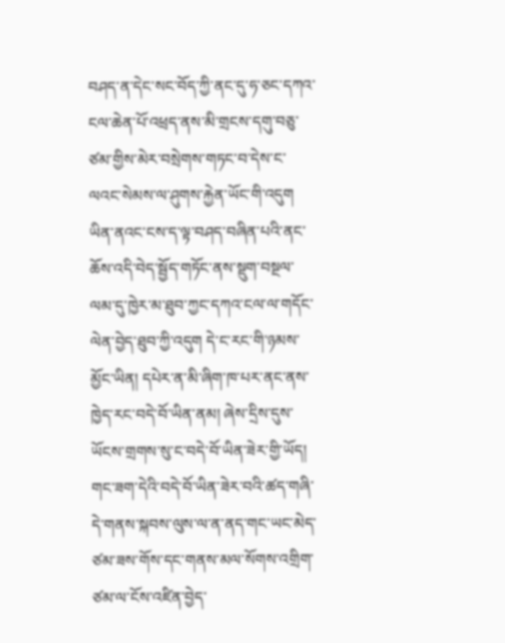བཤད་ན་དེང་སང་བོད་ཀྱི་ནང་དུ་ཧ་ཅང་དཀའ་ངལ་ཆེན་པོ་འཕྲད་ནས་མི་གྲངས་དགུ་བཅུ་ཙམ་གྱིས་མེར་བསྲེགས་གཏང་བ་དེས་ང་ལའང་སེམས་ལ་ཤུགས་རྐྱེན་ཡོང་གི་འདུག ཡིན་ནའང་ངས་ད་ལྟ་བཤད་བཞིན་པའི་ནང་ཆོས་འདི་བེད་སྦྱོད་གཏོང་ནས་སྡུག་བསྔལ་ལམ་དུ་ཁྱེར་མ་ཐུབ་ཀྱང་དཀའ་ངལ་ལ་གདོང་ལེན་བྱེད་ཐུབ་ཀྱི་འདུག དེ་ང་རང་གི་ཉམས་མྱོང་ཡིན། དཔེར་ན་མི་ཞིག་ཁ་པར་ནང་ནས་ཁྱེད་རང་བདེ་བོ་ཡིན་ནམ། ཞེས་དྲིས་དུས་ཡོངས་གྲགས་སུ་ང་བདེ་བོ་ཡིན་ཟེར་གྱི་ཡོད། གང་ཟག་དེའི་བདེ་བོ་ཡིན་ཟེར་བའི་ཚད་གཞི་དེ་གནས་སྐབས་ལུས་ལ་ན་ནད་གང་ཡང་མེད་ཙམ་ཟས་གོས་དང་གནས་མལ་སོགས་འགྲིག་ཙམ་ལ་ངོས་འཛིན་བྱེད་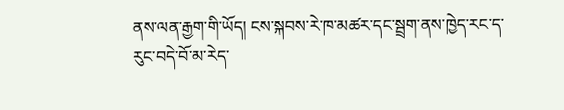ནས་ལན་རྒྱག་གི་ཡོད། ངས་སྐབས་རེ་ཁ་མཚར་དང་སྦྲག་ནས་ཁྱེད་རང་ད་རུང་བདེ་བོ་མ་རེད་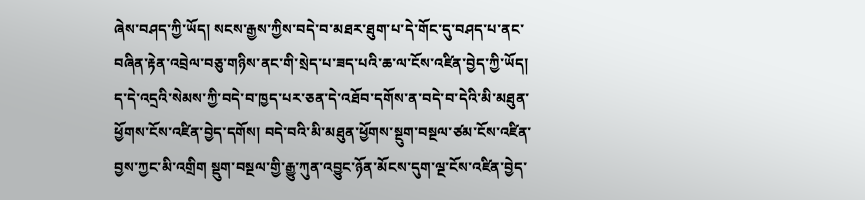ཞེས་བཤད་ཀྱི་ཡོད། སངས་རྒྱས་ཀྱིས་བདེ་བ་མཐར་ཐུག་པ་དེ་གོང་དུ་བཤད་པ་ནང་བཞིན་རྟེན་འབྲེལ་བཅུ་གཉིས་ནང་གི་སྲེད་པ་ཟད་པའི་ཆ་ལ་ངོས་འཛིན་བྱེད་ཀྱི་ཡོད། ད་དེ་འདྲའི་སེམས་ཀྱི་བདེ་བ་ཁྱད་པར་ཅན་དེ་འཐོབ་དགོས་ན་བདེ་བ་དེའི་མི་མཐུན་ཕྱོགས་ངོས་འཛིན་བྱེད་དགོས། བདེ་བའི་མི་མཐུན་ཕྱོགས་སྔུག་བསྔལ་ཙམ་ངོས་འཛིན་བྱས་ཀྱང་མི་འགྲིག སྡུག་བསྔལ་གྱི་རྒྱུ་ཀུན་འབྱུང་ཉོན་མོངས་དུག་ལྔ་ངོས་འཛིན་བྱེད་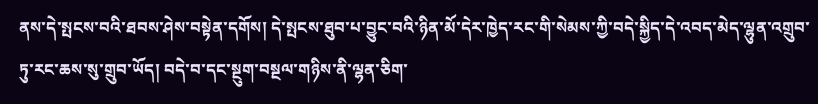ནས་དེ་སྤངས་བའི་ཐབས་ཤེས་བསྟེན་དགོས། དེ་སྤངས་ཐུབ་པ་བྱུང་བའི་ཉིན་མོ་དེར་ཁྱེད་རང་གི་སེམས་ཀྱི་བདེ་སྐྱིད་དེ་འབད་མེད་ལྷུན་འགྲུབ་ཏུ་རང་ཆས་སུ་གྲུབ་ཡོད། བདེ་བ་དང་སྔུག་བསྔལ་གཉིས་ནི་ལྷན་ཅིག་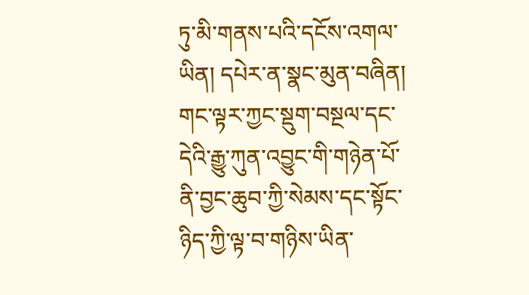ཏུ་མི་གནས་པའི་དངོས་འགལ་ཡིན། དཔེར་ན་སྣང་མུན་བཞིན། གང་ལྟར་ཀྱང་སྡུག་བསྔལ་དང་དེའི་རྒྱུ་ཀུན་འབྱུང་གི་གཉེན་པོ་ནི་བྱང་ཆུབ་ཀྱི་སེམས་དང་སྟོང་ཉིད་ཀྱི་ལྟ་བ་གཉིས་ཡིན་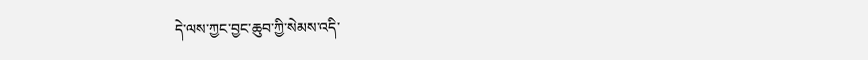དེ་ལས་ཀྱང་བྱང་ཆུབ་ཀྱི་སེམས་འདི་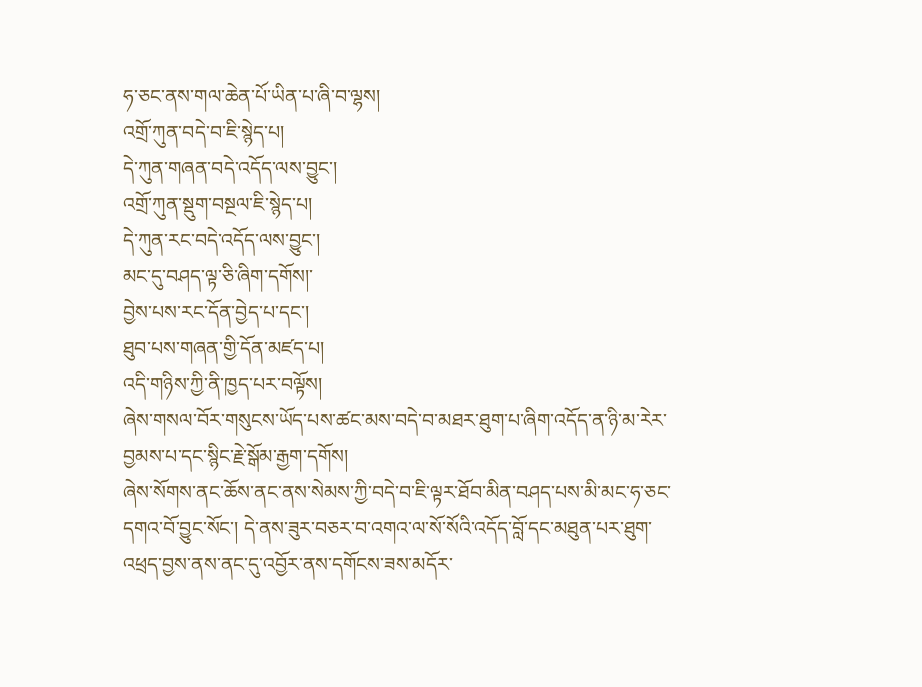ཧ་ཅང་ནས་གལ་ཆེན་པོ་ཡིན་པ་ཞི་བ་ལྷས།
འགྲོ་ཀུན་བདེ་བ་ཇི་སྙེད་པ།
དེ་ཀུན་གཞན་བདེ་འདོད་ལས་བྱུང་།
འགྲོ་ཀུན་སྡུག་བསྔལ་ཇི་སྙེད་པ།
དེ་ཀུན་རང་བདེ་འདོད་ལས་བྱུང་།
མང་དུ་བཤད་ལྟ་ཅི་ཞིག་དགོས།་
བྱེས་པས་རང་དོན་བྱེད་པ་དང་།
ཐུབ་པས་གཞན་གྱི་དོན་མཛད་པ།
འདི་གཉིས་ཀྱི་ནི་ཁྱད་པར་བལྟོས།
ཞེས་གསལ་བོར་གསུངས་ཡོད་པས་ཚང་མས་བདེ་བ་མཐར་ཐུག་པ་ཞིག་འདོད་ན་ཉི་མ་རེར་བྱམས་པ་དང་སྙིང་རྗེ་སྒོམ་རྒྱག་དགོས།
ཞེས་སོགས་ནང་ཆོས་ནང་ནས་སེམས་ཀྱི་བདེ་བ་ཇི་ལྟར་ཐོབ་མིན་བཤད་པས་མི་མང་ཧ་ཅང་དགའ་བོ་བྱུང་སོང་། དེ་ནས་ཟུར་བཅར་བ་འགའ་ལ་སོ་སོའི་འདོད་བློ་དང་མཐུན་པར་ཐུག་འཕྲད་བྱས་ནས་ནང་དུ་འབྱོར་ནས་དགོངས་ཟས་མདོར་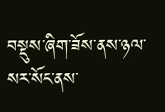བསྡུས་ཞིག་ཟོས་ནས་ཉལ་སར་སོང་ནས་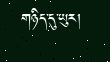གཉིད་དུ་ཡུར།